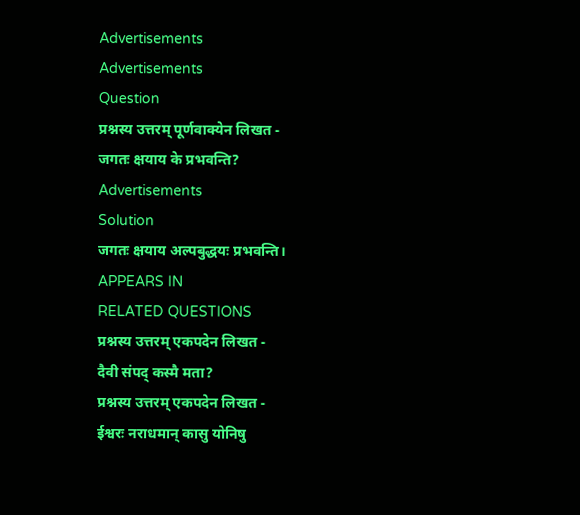Advertisements
Advertisements
Question
प्रश्नस्य उत्तरम् पूर्णवाक्येन लिखत -
जगतः क्षयाय के प्रभवन्ति?
Advertisements
Solution
जगतः क्षयाय अल्पबुद्धयः प्रभवन्ति।
APPEARS IN
RELATED QUESTIONS
प्रश्नस्य उत्तरम् एकपदेन लिखत -
दैवी संपद् कस्मै मता?
प्रश्नस्य उत्तरम् एकपदेन लिखत -
ईश्वरः नराधमान् कासु योनिषु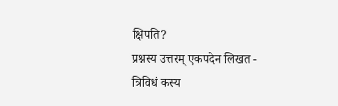क्षिपति?
प्रश्नस्य उत्तरम् एकपदेन लिखत -
त्रिविधं कस्य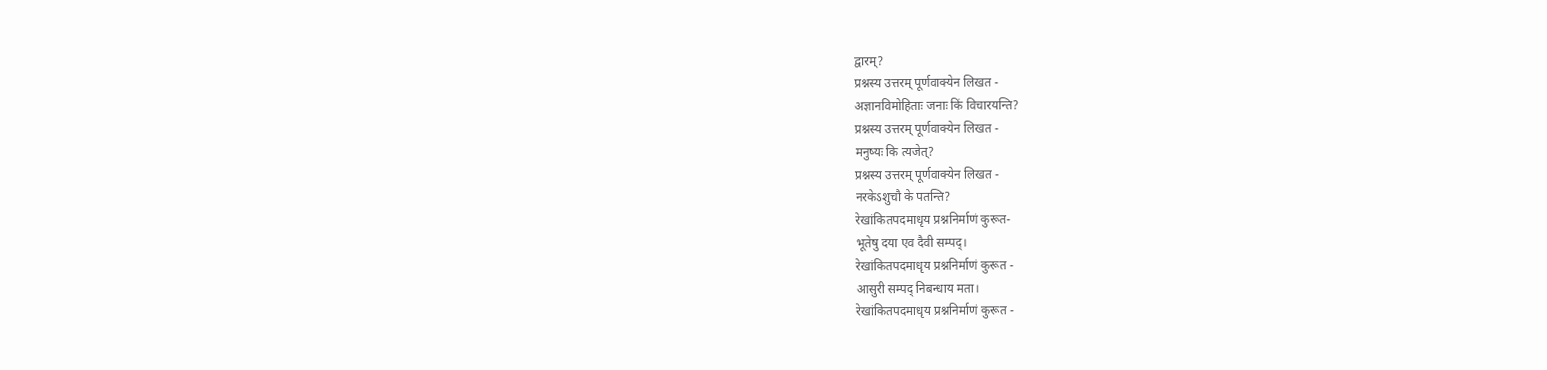द्वारम्?
प्रश्नस्य उत्तरम् पूर्णवाक्येन लिखत -
अज्ञानविमोहिताः जनाः किं विचारयन्ति?
प्रश्नस्य उत्तरम् पूर्णवाक्येन लिखत -
मनुष्यः कि त्यजेत्?
प्रश्नस्य उत्तरम् पूर्णवाक्येन लिखत -
नरकेऽशुचौ के पतन्ति?
रेखांकितपदमाधृय प्रश्ननिर्माणं कुरूत-
भूतेषु दया एव दैवी सम्पद्।
रेखांकितपदमाधृय प्रश्ननिर्माणं कुरूत -
आसुरी सम्पद् निबन्धाय मता।
रेखांकितपदमाधृय प्रश्ननिर्माणं कुरूत -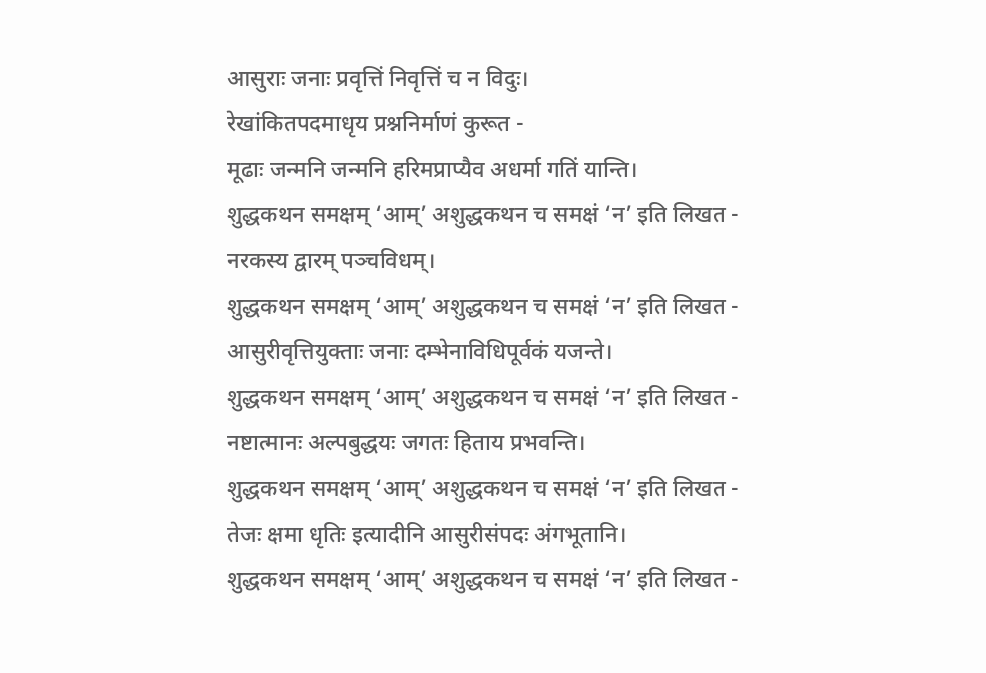आसुराः जनाः प्रवृत्तिं निवृत्तिं च न विदुः।
रेखांकितपदमाधृय प्रश्ननिर्माणं कुरूत -
मूढाः जन्मनि जन्मनि हरिमप्राप्यैव अधर्मा गतिं यान्ति।
शुद्धकथन समक्षम् ‘आम्’ अशुद्धकथन च समक्षं ‘न’ इति लिखत -
नरकस्य द्वारम् पञ्चविधम्।
शुद्धकथन समक्षम् ‘आम्’ अशुद्धकथन च समक्षं ‘न’ इति लिखत -
आसुरीवृत्तियुक्ताः जनाः दम्भेनाविधिपूर्वकं यजन्ते।
शुद्धकथन समक्षम् ‘आम्’ अशुद्धकथन च समक्षं ‘न’ इति लिखत -
नष्टात्मानः अल्पबुद्धयः जगतः हिताय प्रभवन्ति।
शुद्धकथन समक्षम् ‘आम्’ अशुद्धकथन च समक्षं ‘न’ इति लिखत -
तेजः क्षमा धृतिः इत्यादीनि आसुरीसंपदः अंगभूतानि।
शुद्धकथन समक्षम् ‘आम्’ अशुद्धकथन च समक्षं ‘न’ इति लिखत -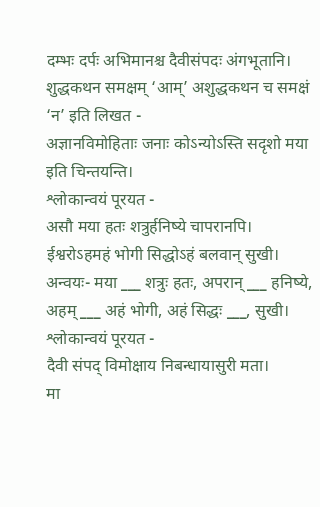दम्भः दर्पः अभिमानश्च दैवीसंपदः अंगभूतानि।
शुद्धकथन समक्षम् ‘आम्’ अशुद्धकथन च समक्षं ‘न’ इति लिखत -
अज्ञानविमोहिताः जनाः कोऽन्योऽस्ति सदृशो मया इति चिन्तयन्ति।
श्लोकान्वयं पूरयत -
असौ मया हतः शत्रुर्हनिष्ये चापरानपि।
ईश्वरोऽहमहं भोगी सिद्धोऽहं बलवान् सुखी।
अन्वयः- मया ___ शत्रुः हतः, अपरान् ___ हनिष्ये, अहम् ___ अहं भोगी, अहं सिद्धः ___, सुखी।
श्लोकान्वयं पूरयत -
दैवी संपद् विमोक्षाय निबन्धायासुरी मता।
मा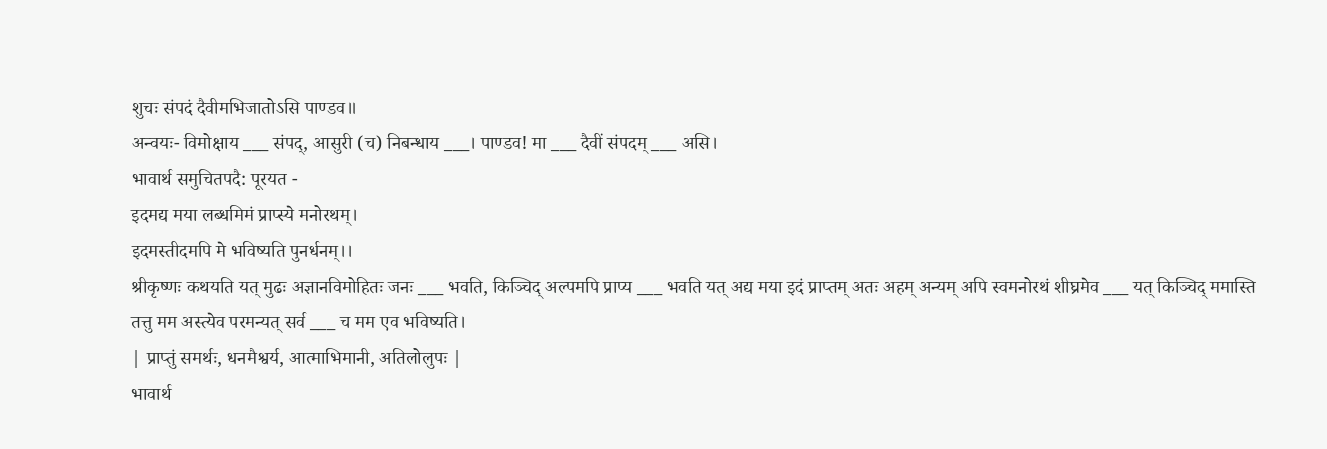शुचः संपदं दैवीमभिजातोऽसि पाण्डव॥
अन्वयः- विमोक्षाय ___ संपद्, आसुरी (च) निबन्धाय ___। पाण्डव! मा ___ दैवीं संपदम् ___ असि।
भावार्थ समुचितपदै: पूरयत -
इदमद्य मया लब्धमिमं प्राप्स्ये मनोरथम्।
इदमस्तीदमपि मे भविष्यति पुनर्धनम्।।
श्रीकृष्णः कथयति यत् मुढः अज्ञानविमोहितः जनः ___ भवति, किञ्चिद् अल्पमपि प्राप्य ___ भवति यत् अद्य मया इदं प्राप्तम् अतः अहम् अन्यम् अपि स्वमनोरथं शीघ्रमेव ___ यत् किञ्चिद् ममास्ति तत्तु मम अस्त्येव परमन्यत् सर्व ___ च मम एव भविष्यति।
| प्राप्तुं समर्थः, धनमैश्वर्य, आत्माभिमानी, अतिलोलुपः |
भावार्थ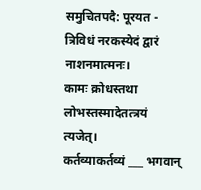समुचितपदै: पूरयत -
त्रिविधं नरकस्येदं द्वारं नाशनमात्मनः।
कामः क्रोधस्तथा लोभस्तस्मादेतत्त्रयं त्यजेत्।
कर्तव्याकर्तव्यं ___ भगवान्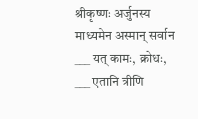श्रीकृष्णः अर्जुनस्य माध्यमेन अस्मान् सर्वान ___ यत् कामः, क्रोधः, ___ एतानि त्रीणि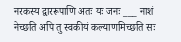नरकस्य द्वाररूपाणि अतः यः जनः ___ नाशं नेच्छति अपि तु स्वकीयं कल्याणमिच्छति सः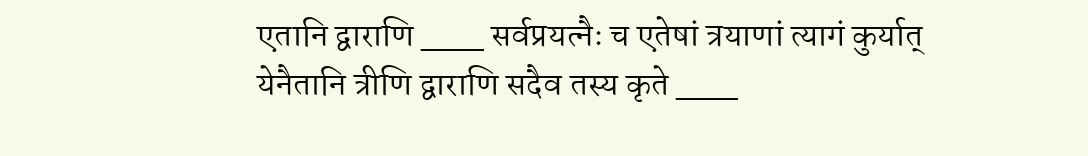एतानि द्वाराणि ___ सर्वप्रयत्नैः च एतेषां त्रयाणां त्यागं कुर्यात् येनैतानि त्रीणि द्वाराणि सदैव तस्य कृते ___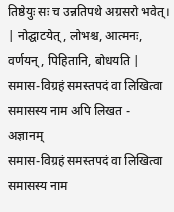तिष्ठेयुः सः च उन्नतिपथे अग्रसरो भवेत्।
| नोद्घाटयेत्, लोभश्च, आत्मनः, वर्णयन्, पिहितानि, बोधयति |
समास-विग्रहं समस्तपदं वा लिखित्वा समासस्य नाम अपि लिखत -
अज्ञानम्
समास-विग्रहं समस्तपदं वा लिखित्वा समासस्य नाम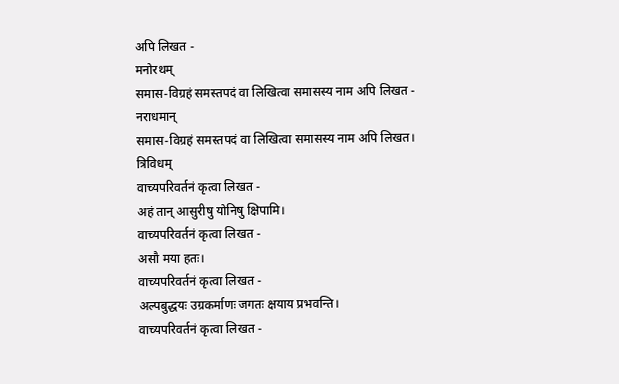अपि लिखत -
मनोरथम्
समास-विग्रहं समस्तपदं वा लिखित्वा समासस्य नाम अपि लिखत -
नराधमान्
समास-विग्रहं समस्तपदं वा लिखित्वा समासस्य नाम अपि लिखत।
त्रिविधम्
वाच्यपरिवर्तनं कृत्वा लिखत -
अहं तान् आसुरीषु योनिषु क्षिपामि।
वाच्यपरिवर्तनं कृत्वा लिखत -
असौ मया हतः।
वाच्यपरिवर्तनं कृत्वा लिखत -
अल्पबुद्धयः उग्रकर्माणः जगतः क्षयाय प्रभवन्ति।
वाच्यपरिवर्तनं कृत्वा लिखत -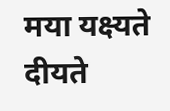मया यक्ष्यते दीयते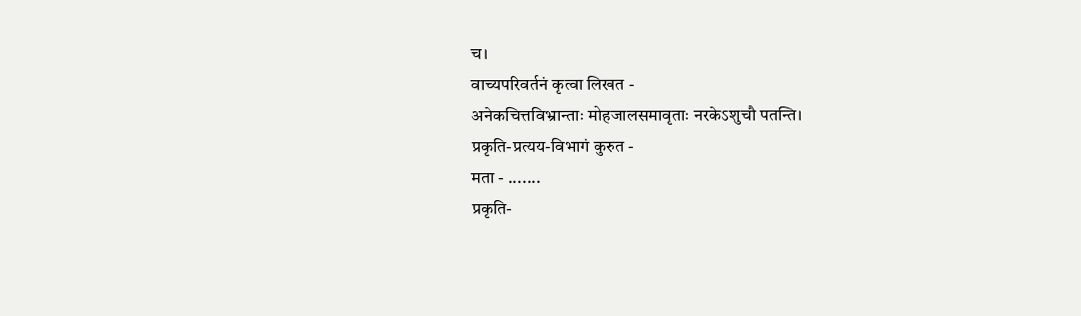च।
वाच्यपरिवर्तनं कृत्वा लिखत -
अनेकचित्तविभ्रान्ताः मोहजालसमावृताः नरकेऽशुचौ पतन्ति।
प्रकृति-प्रत्यय-विभागं कुरुत -
मता - .......
प्रकृति-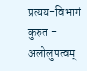प्रत्यय-विभागं कुरुत -
अलोलुपत्वम्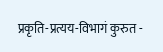प्रकृति-प्रत्यय-विभागं कुरुत -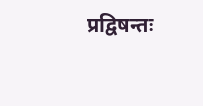प्रद्विषन्तः